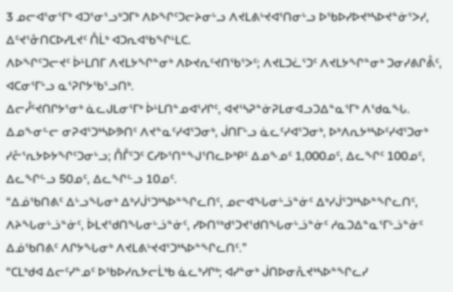3 ᓄᓕᐊᕐᓂᕐᒥᒃ ᐊᑐᕐᓂᕐᓗᒃᑐᒥᒃ ᐱᐅᖏᑦᑐᓕᔨᓂᒡᓗ ᐱᔪᒪᕕᒡᔪᐊᕐᑎᓂᒡᓗ ᐅᖃᐅᓯᐅᔪᒃᓴᐅᔪᓐᓃᕐᐳᓯ, ᐃᑦᔪᕐᓁᑎᑕᐅᓯᒪᔪᑦ ᑍᒫᒃ ᐊᑐᕆᐊᖃᖏᒻᒪᑕ.
ᐱᐅᖏᑦᑐᓕᔪᑦ ᐆᒻᒪᑎᒥ ᐱᔪᒪᔭᖏᓐᓂᒃ ᐱᐅᔪᕆᑦᔪᑎᖃᕐᐳᑦ; ᐱᔪᒪᑐᓛᕐᑐᑦ ᐱᔪᒪᔭᖏᓐᓂᒃ ᑐᓂᓯᕕᒋᕔᑦ, ᐊᑕᓂᕐᒥᒡᓗ ᓇᕐᕈᒋᔭᖃᕐᓗᑎᒃ.
ᐃᓕᓮᑦᔪᑎᒋᔭᕐᓂᒃ ᓈᓚᒍᒪᓂᕐᒥᒃ ᐆᒻᒪᑎᓐᓄᐊᕐᓯᒋᑦ, ᐊᔪᕐᓴᕈᓐᓃᕈᒪᓂᐊᓗᑐᐃᓐᓇᕐᒥᒃ ᐱᖁᓇᖓ.
ᐃᓄᖕᓂᓪᓕ ᓂᕈᐊᕐᑐᒃᓴᐅᕗᑎᑦ ᐱᔪᓐᓇᑦᓯᐊᕐᑐᓂᒃ, ᒎᑎᒥᒡᓗ ᓈᓚᑦᓯᐊᕐᑐᓂᒃ, ᐅᒃᐱᕆᔭᒃᓴᐅᑦᓯᐊᕐᑐᓂᒃ ᓯᓔᕐᕆᔭᐅᔭᖏᑦᑐᓂᒡᓗ; ᑍᒤᑦᑐᑦ ᑕᓯᐅᕐᑎᓐᖑᕐᑎᓚᐅᒃᑭᑦ ᐃᓄᖕᓄᑦ 1,000ᓄᑦ, ᐃᓚᖏᑦ 100ᓄᑦ, ᐃᓚᖏᓪᓗ 50ᓄᑦ, ᐃᓚᖏᓪᓗ 10ᓄᑦ.
“ᐃᓅᖃᑎᕕᑦ ᐃᒡᓗᖓᓂᒃ ᐃᒃᓯᒎᕐᑐᒃᓴᐅᓐᖏᓚᑎᑦ, ᓄᓕᐊᖓᓂᒡᓘᓐᓃᑦ ᐃᒃᓯᒎᕐᑐᒃᓴᐅᓐᖏᓚᑎᑦ, ᐱᔨᖓᓂᒡᓘᓐᓃᑦ, ᐆᒪᔪᖁᑎᖓᓂᒡᓘᓐᓃᑦ, ᓯᐅᑎᖅᑯᕐᑐᔪᖁᑎᖓᓂᒡᓘᓐᓃᑦ ᓱᓇᑐᐃᓐᓇᕐᒥᒡᓘᓐᓃᑦ ᐃᓅᖃᑎᕕᑦ ᐱᒋᔭᖓᓂᒃ ᐱᔪᒪᕕᒡᔪᐊᕐᑐᒃᓴᐅᓐᖏᓚᑎᑦ.”
“ᑕᒪᒃᑯᐊ ᐃᓕᑦᓯᓐᓄᑦ ᐅᖃᐅᓯᕆᔭᓕᒫᒃᑲ ᓈᓚᒃᓯᒋᒃ; ᐊᓯᓐᓂᒃ ᒎᑎᐅᓂᕅᔪᒃᓴᐅᓐᖏᓚᓯ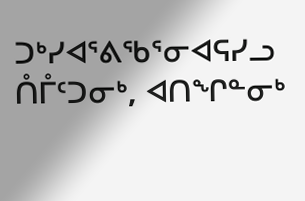ᑐᒃᓯᐊᕐᕕᖃᕐᓂᐊᕋᓯᓗ ᑍᒤᑦᑐᓂᒃ, ᐊᑎᖏᓐᓂᒃ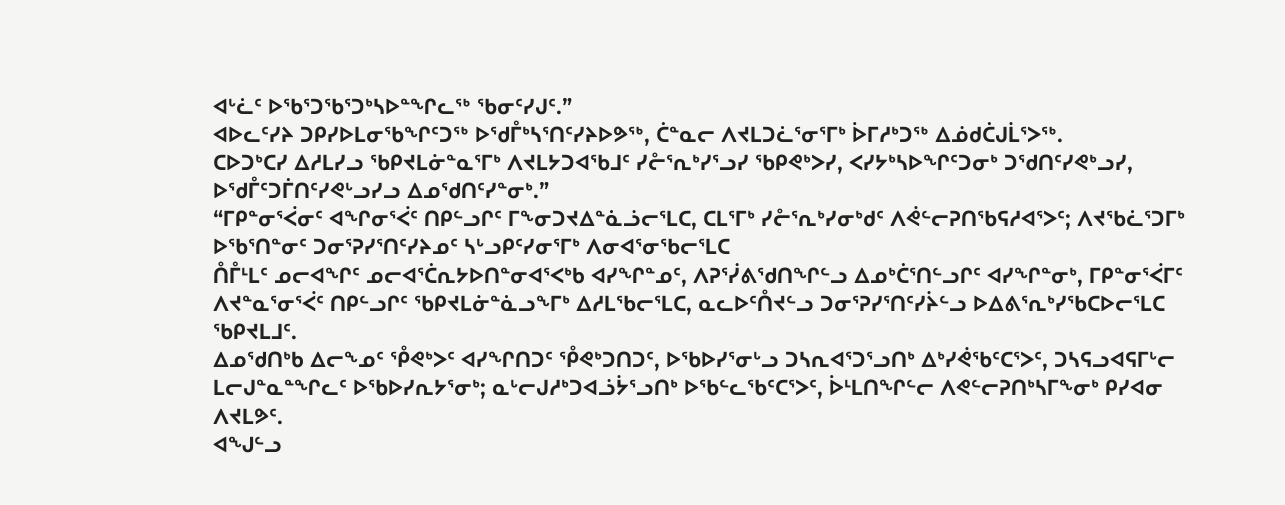ᐊᒡᓛᑦ ᐅᖃᕐᑐᖃᕐᑐᒃᓴᐅᓐᖏᓚᖅ ᖃᓂᑦᓯᒍᑦ.”
ᐊᐅᓚᑦᓯᔨ ᑐᑭᓯᐅᒪᓂᖃᖏᑦᑐᖅ ᐅᖁᒤᒃᓴᕐᑎᑦᓯᔨᐅᕗᖅ, ᑖᓐᓇᓕ ᐱᔪᒪᑐᓛᕐᓂᕐᒥᒃ ᐆᒥᓱᒃᑐᖅ ᐃᓅᑯᑖᒍᒫᕐᐳᖅ.
ᑕᐅᑐᒃᑕᓯ ᐃᓱᒪᓯᓗ ᖃᑭᔪᒪᓃᓐᓇᕐᒥᒃ ᐱᔪᒪᔭᑐᐊᖃᒧᑦ ᓯᓔᕐᕆᒃᓯᕐᓗᓯ ᖃᑭᕙᒃᐳᓯ, ᐸᓯᔭᒃᓴᐅᖏᑦᑐᓂᒃ ᑐᖁᑎᑦᓯᕙᒃᓗᓯ, ᐅᖁᒤᑦᑐᒦᑎᑦᓯᕙᒡᓗᓯᓗ ᐃᓄᖁᑎᑦᓯᓐᓂᒃ.”
“ᒥᑭᓐᓂᕐᐹᓂᑦ ᐊᖏᓂᕐᐹᑦ ᑎᑭᓪᓗᒋᑦ ᒥᖕᓂᑐᔪᐃᓐᓈᓘᓕᕐᒪᑕ, ᑕᒪᕐᒥᒃ ᓯᓔᕐᕆᒃᓯᓂᒃᑯᑦ ᐱᕚᓪᓕᕈᑎᖃᕋᓱᐊᕐᐳᑦ; ᐱᔪᖃᓛᕐᑐᒥᒃ ᐅᖃᕐᑎᓐᓂᑦ ᑐᓂᕐᕈᓯᕐᑎᑦᓯᔨᓄᑦ ᓴᒡᓗᑭᑦᓯᓂᕐᒥᒃ ᐱᓂᐊᕐᓂᖃᓕᕐᒪᑕ
ᑍᒤᒻᒪᑦ ᓄᓕᐊᖏᑦ ᓄᓕᐊᕐᑖᕆᔭᐅᑎᓐᓂᐊᕐᐸᒃᑲ ᐊᓯᖏᓐᓄᑦ, ᐱᕈᕐᓰᕕᖁᑎᖏᓪᓗ ᐃᓄᒃᑖᕐᑎᓪᓗᒋᑦ ᐊᓯᖏᓐᓂᒃ, ᒥᑭᓐᓂᕐᐹᒥᑦ ᐱᔪᓐᓇᕐᓂᕐᐹᑦ ᑎᑭᓪᓗᒋᑦ ᖃᑭᔪᒪᓃᓐᓈᓗᖕᒥᒃ ᐃᓱᒪᖃᓕᕐᒪᑕ, ᓇᓚᐅᑦᑍᔪᓪᓗ ᑐᓂᕐᕈᓯᕐᑎᑦᓯᔩᓪᓗ ᐅᐃᕕᕐᕆᒃᓯᖃᑕᐅᓕᕐᒪᑕ ᖃᑭᔪᒪᒧᑦ.
ᐃᓄᖁᑎᒃᑲ ᐃᓕᖕᓄᑦ ᕾᕙᒃᐳᑦ ᐊᓯᖏᑎᑐᑦ ᕾᕙᒃᑐᑎᑐᑦ, ᐅᖃᐅᓯᕐᓂᒡᓗ ᑐᓴᕆᐊᕐᑐᕐᓗᑎᒃ ᐃᒃᓯᕚᖃᑦᑕᕐᐳᑦ, ᑐᓴᕋᓗᐊᕋᒥᒡᓕ ᒪᓕᒍᓐᓇᓐᖏᓚᑦ ᐅᖃᐅᓯᕆᔭᕐᓂᒃ; ᓇᒡᓕᒍᓱᒃᑐᐊᓘᔮᕐᓗᑎᒃ ᐅᖃᓪᓚᖃᑦᑕᕐᐳᑦ, ᐆᒻᒪᑎᖏᓪᓕ ᐱᕙᓪᓕᕈᑎᒃᓴᒥᖕᓂᒃ ᑭᓯᐊᓂ ᐱᔪᒪᕗᑦ.
ᐊᖑᓪᓗ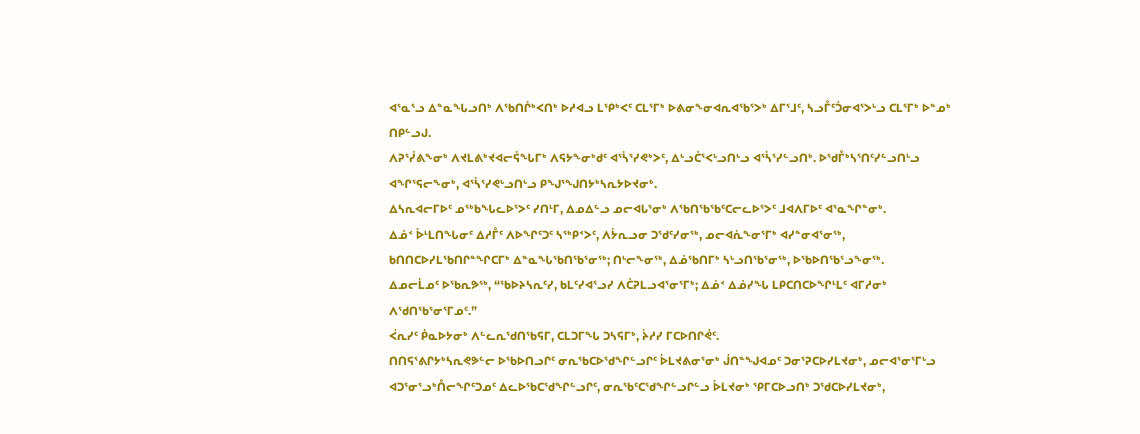ᐊᕐᓇᕐᓗ ᐃᓐᓇᖓᓗᑎᒃ ᐱᖃᑎᒌᒃᐸᑎᒃ ᐅᓱᐊᓗ ᒪᕿᒃᐸᑦ ᑕᒪᕐᒥᒃ ᐅᕕᓂᖕᓂᐊᕆᐊᖃᕐᐳᒃ ᐃᒥᕐᒧᑦ, ᓴᓗᒤᑦᑑᓂᐊᕐᐳᒡᓗ ᑕᒪᕐᒥᒃ ᐅᓐᓄᒃ ᑎᑭᓪᓗᒍ.
ᐱᕈᕐᓰᕕᖕᓂᒃ ᐱᔪᒪᕕᒃᔪᐊᓕᕌᖓᒥᒃ ᐱᕋᔭᖕᓂᒃᑯᑦ ᐊᕐᓵᕐᓯᕙᒃᐳᑦ, ᐃᒡᓗᑖᕐᐸᒡᓗᑎᒡᓗ ᐊᕐᓵᕐᓯᓪᓗᑎᒃ. ᐅᖁᒤᒃᓴᕐᑎᑦᓯᓪᓗᑎᒡᓗ ᐊᖏᕐᕋᓕᖕᓂᒃ, ᐊᕐᓵᕐᓯᕙᒡᓗᑎᒡᓗ ᑭᖑᕐᖑᑎᔭᒃᓴᕆᔭᐅᔪᓂᒃ.
ᐃᓴᕆᐊᓕᒥᐅᑦ ᓄᖅᑲᖓᓚᐅᕐᐳᑦ ᓯᑎᒻᒥ, ᐃᓄᐃᓪᓗ ᓄᓕᐊᒐᕐᓂᒃ ᐱᖃᑎᖃᖃᑦᑕᓕᓚᐅᕐᐳᑦ ᒧᐊᐱᒥᐅᑦ ᐊᕐᓇᖏᓐᓂᒃ.
ᐃᓅᑉ ᐆᒻᒪᑎᖓᓂᑦ ᐃᓱᒤᑦ ᐱᐅᖏᑦᑐᑦ ᓴᖅᑭᑉᐳᑦ, ᐱᔮᕆᓗᓂ ᑐᖁᑦᓯᓂᖅ, ᓄᓕᐊᕇᖕᓂᕐᒥᒃ ᐊᓯᓐᓂᐊᕐᓂᖅ, ᑲᑎᑎᑕᐅᓯᒪᖃᑎᒋᓐᖏᑕᒥᒃ ᐃᓐᓇᖓᖃᑎᖃᕐᓂᖅ; ᑎᒡᓕᖕᓂᖅ, ᐃᓅᖃᑎᒥᒃ ᓴᒡᓗᑎᖃᕐᓂᖅ, ᐅᖃᐅᑎᖃᕐᓗᖕᓂᖅ.
ᐃᓄᓕᒫᓄᑦ ᐅᖃᕆᕗᖅ, “ᖃᐅᔨᓴᕆᑦᓯ, ᑲᒪᑦᓯᐊᕐᓗᓯ ᐱᑖᕈᒪᓗᐊᕐᓂᕐᒥᒃ; ᐃᓅᑉ ᐃᓅᓯᖓ ᒪᑭᑕᑎᑕᐅᖏᒻᒪᑦ ᐊᒥᓱᓂᒃ ᐱᖁᑎᖃᕐᓂᕐᒥᓄᑦ.”
ᐹᕆᓯᑦ ᑮᓇᐅᔭᓂᒃ ᐱᓪᓚᕆᖁᑎᖃᕋᒥ, ᑕᒪᑐᒥᖓ ᑐᓴᕋᒥᒃ, ᔩᓱᓯ ᒥᑕᐅᑎᒋᕚᑦ.
ᑎᑎᕋᕐᕕᒋᔭᒃᓴᕆᕙᕗᓪᓕ ᐅᖃᐅᑎᓗᒋᑦ ᓂᕆᖃᑕᐅᖁᖏᓪᓗᒋᑦ ᐆᒪᔪᕕᓂᕐᓂᒃ ᒎᑎᓐᖑᐊᓄᑦ ᑐᓂᕐᕈᑕᐅᓯᒪᔪᓂᒃ, ᓄᓕᐊᕐᓂᕐᒥᒡᓗ ᐊᑐᕐᓂᕐᓗᒃᑍᓕᖏᑦᑐᓄᑦ ᐃᓚᐅᖃᑕᖁᖏᓪᓗᒋᑦ, ᓂᕆᖃᑦᑕᖁᖏᓪᓗᒋᓪᓗ ᐆᒪᔪᓂᒃ ᕿᒥᑕᐅᓗᑎᒃ ᑐᖁᑕᐅᓯᒪᔪᓂᒃ,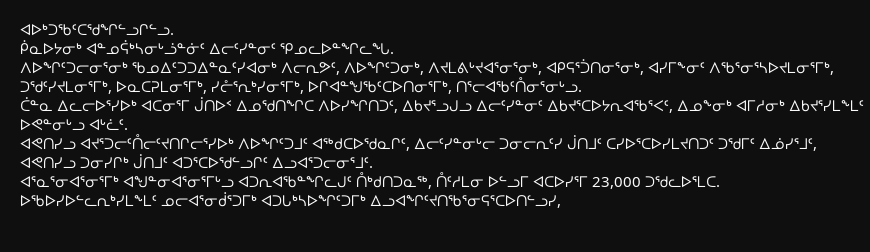ᐊᐅᒃᑐᖃᑦᑕᖁᖏᓪᓗᒋᓪᓗ.
ᑮᓇᐅᔭᓂᒃ ᐊᓐᓄᕌᒃᓴᓂᒡᓘᓐᓃᑦ ᐃᓕᑦᓯᓐᓂᑦ ᕿᓄᓚᐅᓐᖏᓚᖓ.
ᐱᐅᖏᑦᑐᓕᓂᕐᓂᒃ ᖃᓄᐃᑦᑐᑐᐃᓐᓇᑦᓯᐊᓂᒃ ᐱᓕᕆᕗᑦ, ᐱᐅᖏᑦᑐᓂᒃ, ᐱᔪᒪᕕᒡᔪᐊᕐᓂᕐᓂᒃ, ᐊᑭᕋᕐᑑᑎᓂᕐᓂᒃ, ᐊᓯᒥᖕᓂᑦ ᐱᖃᕐᓂᕐᓴᐅᔪᒪᓂᕐᒥᒃ, ᑐᖁᑦᓯᔪᒪᓂᕐᒥᒃ, ᐅᓇᑕᕈᒪᓂᕐᒥᒃ, ᓯᓔᕐᕆᒃᓯᓂᕐᒥᒃ, ᐅᒋᐊᓐᖑᖃᑦᑕᐅᑎᓂᕐᒥᒃ, ᑎᕐᓕᐊᖃᑦᑍᓂᕐᓂᒡᓗ.
ᑖᓐᓇ ᐃᓚᓕᐅᕐᓯᐅᒃ ᐊᑕᓂᕐᒥ ᒎᑎᐅᑉ ᐃᓄᖁᑎᖏᑕ ᐱᐅᓯᖏᑎᑐᑦ, ᐃᑲᔪᕐᓗᒍᓗ ᐃᓕᑦᓯᓐᓂᑦ ᐃᑲᔪᕐᑕᐅᔭᕆᐊᖃᕐᐸᑦ, ᐃᓄᖕᓂᒃ ᐊᒥᓱᓂᒃ ᐃᑲᔪᕐᓯᒪᖕᒪᑦ ᐅᕙᓐᓂᒡᓗ ᐊᒡᓛᑦ.
ᐊᕙᑎᓯᓗ ᐊᔪᕐᑐᓕᑦᑍᓕᑦᔪᑎᒋᓕᕐᓯᐅᒃ ᐱᐅᖏᑦᑐᒧᑦ ᐊᖅᑯᑕᐅᖁᓇᒋᑦ, ᐃᓕᑦᓯᓐᓂᒡᓕ ᑐᓂᓕᕆᑦᓯ ᒎᑎᒧᑦ ᑕᓯᐅᕐᑕᐅᓯᒪᔪᑎᑐᑦ ᑐᖁᒥᑦ ᐃᓅᓯᕐᒧᑦ, ᐊᕙᑎᓯᓗ ᑐᓂᓯᒋᒃ ᒎᑎᒧᑦ ᐊᑐᕐᑕᐅᖁᓪᓗᒋᑦ ᐃᓗᐊᕐᑐᓕᓂᕐᒧᑦ.
ᐊᕐᓇᕐᓂᐊᕐᓂᕐᒥᒃ ᐊᖑᓐᓂᐊᕐᓂᕐᒥᒡᓗ ᐊᑐᕆᐊᖃᓐᖏᓚᒍᑦ ᑍᒃᑯᑎᑐᓇᖅ, ᑍᑦᓱᒪᓂ ᐅᓪᓗᒥ ᐊᑕᐅᓯᕐᒥ 23,000 ᑐᖁᓚᐅᕐᒪᑕ.
ᐅᖃᐅᓯᐅᓪᓚᕆᒃᓯᒪᖕᒪᑦ ᓄᓕᐊᕐᓂᑰᕐᑐᒥᒃ ᐊᑐᒐᒃᓴᐅᖏᑦᑐᒥᒃ ᐃᓗᐊᖏᑦᔪᑎᖃᕐᓂᕋᕐᑕᐅᑎᓪᓗᓯ,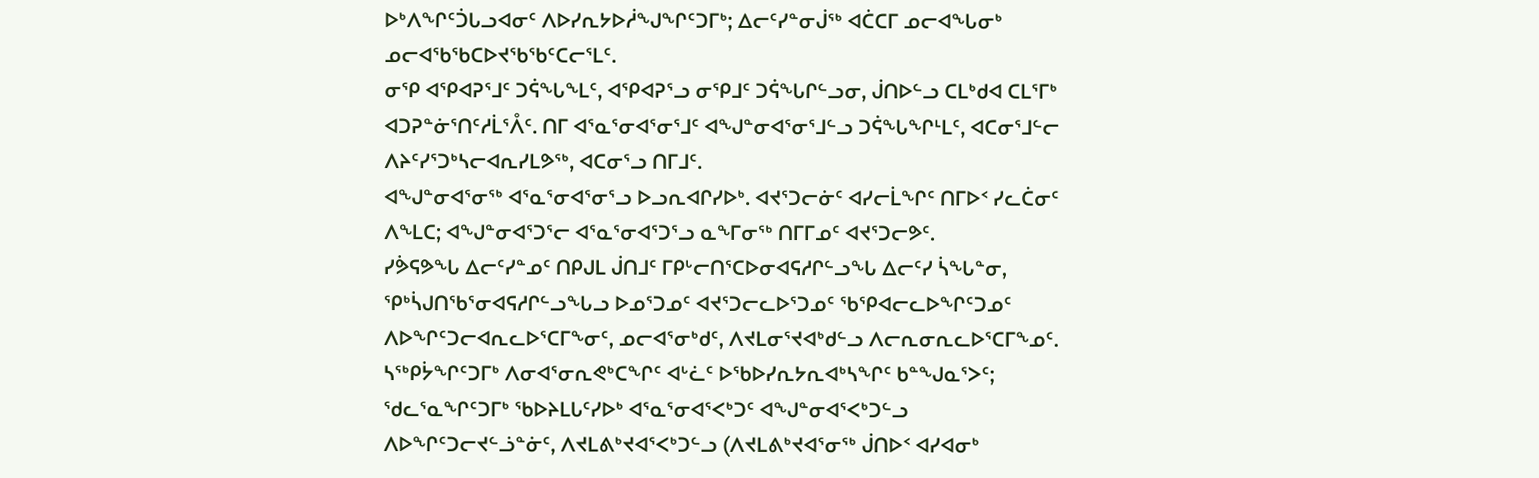ᐅᒃᐱᖏᑦᑑᒐᓗᐊᓂᑦ ᐱᐅᓯᕆᔭᐅᓲᖑᖏᑦᑐᒥᒃ; ᐃᓕᑦᓯᓐᓂᒎᖅ ᐊᑖᑕᒥ ᓄᓕᐊᖓᓂᒃ ᓄᓕᐊᖃᖃᑕᐅᔪᖃᖃᑦᑕᓕᕐᒪᑦ.
ᓂᕿ ᐊᕿᐊᕈᕐᒧᑦ ᑐᕌᖓᖕᒪᑦ, ᐊᕿᐊᕈᕐᓗ ᓂᕿᒧᑦ ᑐᕌᖓᒋᓪᓗᓂ, ᒎᑎᐅᓪᓗ ᑕᒪᒃᑯᐊ ᑕᒪᕐᒥᒃ ᐊᑐᕈᓐᓃᕐᑎᑦᓱᒫᕐᐰᑦ. ᑎᒥ ᐊᕐᓇᕐᓂᐊᕐᓂᕐᒧᑦ ᐊᖑᓐᓂᐊᕐᓂᕐᒧᓪᓗ ᑐᕌᖓᖏᒻᒪᑦ, ᐊᑕᓂᕐᒧᓪᓕ ᐱᔨᑦᓯᕐᑐᒃᓴᓕᐊᕆᓯᒪᕗᖅ, ᐊᑕᓂᕐᓗ ᑎᒥᒧᑦ.
ᐊᖑᓐᓂᐊᕐᓂᖅ ᐊᕐᓇᕐᓂᐊᕐᓂᕐᓗ ᐅᓗᕆᐊᒋᓯᐅᒃ. ᐊᔪᕐᑐᓕᓃᑦ ᐊᓯᓕᒫᖏᑦ ᑎᒥᐅᑉ ᓯᓚᑖᓂᑦ ᐱᖕᒪᑕ; ᐊᖑᓐᓂᐊᕐᑐᕐᓕ ᐊᕐᓇᕐᓂᐊᕐᑐᕐᓗ ᓇᖕᒥᓂᖅ ᑎᒥᒥᓄᑦ ᐊᔪᕐᑐᓕᕗᑦ.
ᓯᕘᕋᕗᖓ ᐃᓕᑦᓯᓐᓄᑦ ᑎᑭᒍᒪ ᒎᑎᒧᑦ ᒥᑭᒡᓕᑎᕐᑕᐅᓂᐊᕋᓱᒋᓪᓗᖓ ᐃᓕᑦᓯ ᓵᖓᓐᓂ, ᕿᒃᓵᒍᑎᖃᕐᓂᐊᕋᓱᒋᓪᓗᖓᓗ ᐅᓄᕐᑐᓄᑦ ᐊᔪᕐᑐᓕᓚᐅᕐᑐᓄᑦ ᖃᕿᐊᓕᓚᐅᖏᑦᑐᓄᑦ ᐱᐅᖏᑦᑐᓕᐊᕆᓚᐅᕐᑕᒥᖕᓂᑦ, ᓄᓕᐊᕐᓂᒃᑯᑦ, ᐱᔪᒪᓂᕐᔪᐊᒃᑯᓪᓗ ᐱᓕᕆᓂᕆᓚᐅᕐᑕᒥᖕᓄᑦ.
ᓴᖅᑭᔮᖏᑦᑐᒥᒃ ᐱᓂᐊᕐᓂᕆᕙᒃᑕᖏᑦ ᐊᒡᓛᑦ ᐅᖃᐅᓯᕆᔭᕆᐊᒃᓴᖏᑦ ᑲᓐᖑᓇᕐᐳᑦ;
ᖁᓚᕐᓇᖏᑦᑐᒥᒃ ᖃᐅᔨᒪᒐᑦᓯᐅᒃ ᐊᕐᓇᕐᓂᐊᕐᐸᒃᑐᑦ ᐊᖑᓐᓂᐊᕐᐸᒃᑐᓪᓗ ᐱᐅᖏᑦᑐᓕᔪᓪᓘᓐᓃᑦ, ᐱᔪᒪᕕᒃᔪᐊᕐᐸᒃᑐᓪᓗ (ᐱᔪᒪᕕᒃᔪᐊᕐᓂᖅ ᒎᑎᐅᑉ ᐊᓯᐊᓂᒃ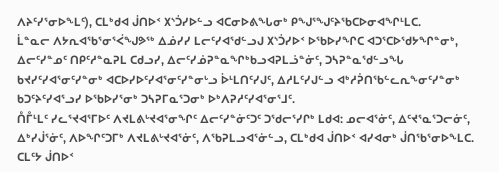ᐱᔨᑦᓯᕐᓂᐅᖕᒪᑦ), ᑕᒪᒃᑯᐊ ᒎᑎᐅᑉ ᙭ᔅᑑᓯᐅᓪᓗ ᐊᑕᓂᐅᕕᖓᓂᒃ ᑭᖑᕐᖑᑦᔨᖃᑕᐅᓂᐊᖏᒻᒪᑕ.
ᒫᓐᓇᓕ ᐱᔭᕆᐊᖃᕐᓂᕐᐹᖑᕗᖅ ᐃᓅᓯᓯ ᒪᓕᑦᓯᐊᖁᓪᓗᒍ ᙭ᔅᑑᓯᐅᑉ ᐅᖃᐅᓯᖏᑕ ᐊᑐᕐᑕᐅᖁᔭᖏᓐᓂᒃ, ᐃᓕᑦᓯᓐᓄᑦ ᑎᑭᑦᓱᓐᓇᕈᒪ ᑕᑯᓗᓯ, ᐃᓕᑦᓯᓅᕈᓐᓇᖏᒃᑲᓗᐊᕈᒪᓘᓐᓃᑦ, ᑐᓴᕈᓐᓇᖁᓪᓗᖓ ᑲᔪᓯᑦᓯᐊᕐᓂᑦᓯᓐᓂᒃ ᐊᑕᐅᓯᐅᑦᓯᐊᕐᓂᑦᓯᓐᓂᒡᓗ ᐆᒻᒪᑎᑦᓯᒍᑦ, ᐃᓱᒪᑦᓯᒍᓪᓗ ᐊᒃᓱᕉᑎᖃᓪᓚᕆᖕᓂᑦᓯᓐᓂᒃ ᑲᑐᑦᔨᑦᓯᐊᕐᓗᓯ ᐅᖃᐅᓯᕐᓂᒃ ᑐᓴᕈᒥᓇᕐᑐᓂᒃ ᐅᒃᐱᕈᓱᑦᓯᐊᕐᓂᕐᒧᑦ.
ᑍᒤᒻᒪᑦ ᓯᓚᕐᔪᐊᕐᒥᐅᑦ ᐱᔪᒪᕕᒡᔪᐊᕐᓂᖏᑦ ᐃᓕᑦᓯᓐᓃᑦᑐᑦ ᑐᖁᓕᕐᓯᒋᒃ ᒪᑯᐊ: ᓄᓕᐊᕐᓃᑦ, ᐃᑦᔪᕐᓇᕐᑐᓕᓃᑦ, ᐃᒃᓯᒎᕐᓃᑦ, ᐱᐅᖏᑦᑐᒥᒃ ᐱᔪᒪᕕᒡᔪᐊᕐᓃᑦ, ᐱᖃᕈᒪᓗᐊᕐᓃᓪᓗ, ᑕᒪᒃᑯᐊ ᒎᑎᐅᑉ ᐊᓯᐊᓂᒃ ᒎᑎᖃᕐᓂᐅᖕᒪᑕ.
ᑕᒪᑦᔭ ᒎᑎᐅᑉ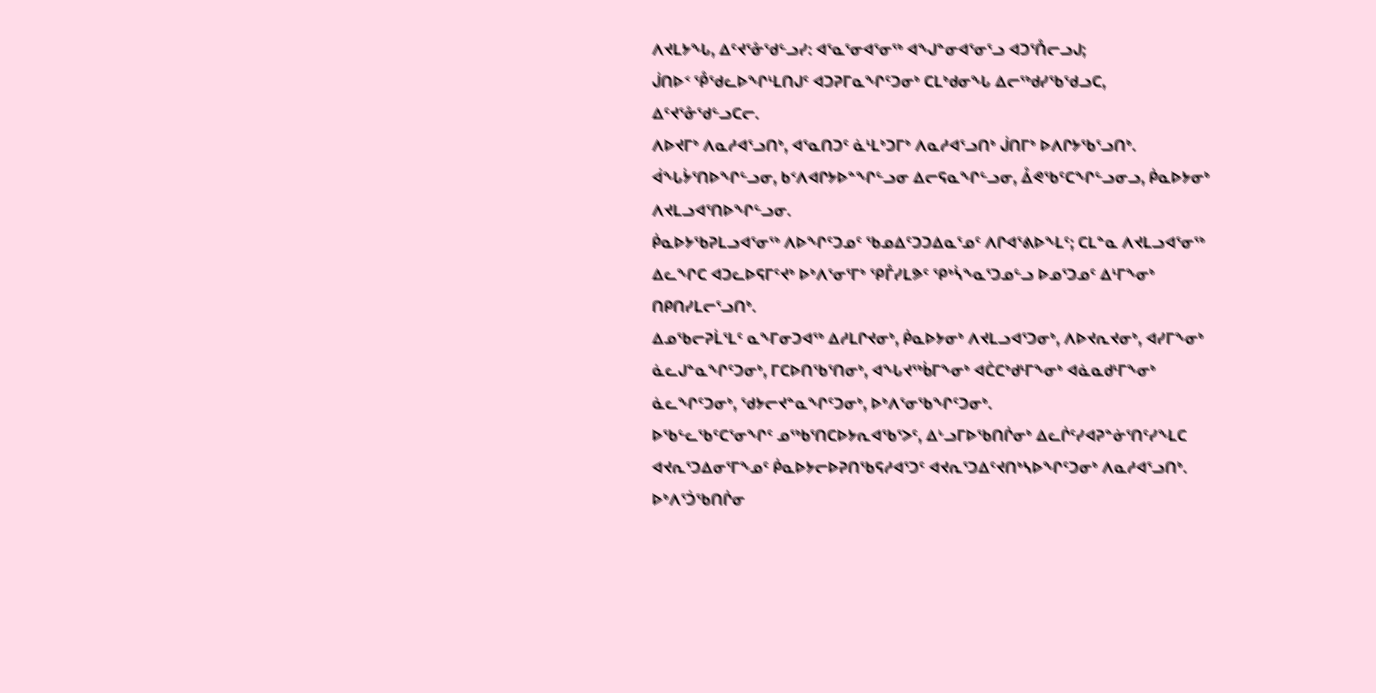ᐱᔪᒪᔭᖓ, ᐃᑦᔪᕐᓁᖁᓪᓗᓯ: ᐊᕐᓇᕐᓂᐊᕐᓂᖅ ᐊᖑᓐᓂᐊᕐᓂᕐᓗ ᐊᑐᕐᑍᓕᓗᒍ;
ᒎᑎᐅᑉ ᕾᖁᓚᐅᖏᒻᒪᑎᒍᑦ ᐊᑐᕈᒥᓇᖏᑦᑐᓂᒃ ᑕᒪᒃᑯᓂᖓ ᐃᓕᖅᑯᓯᖃᖁᓗᑕ, ᐃᑦᔪᕐᓁᖁᓪᓗᑕᓕ.
ᐱᐅᔪᒥᒃ ᐱᓇᓱᐊᕐᓗᑎᒃ, ᐊᕐᓇᑎᑐᑦ ᓈᒻᒪᒃᑐᒥᒃ ᐱᓇᓱᐊᕐᓗᑎᒃ ᒎᑎᒥᒃ ᐅᐱᒋᔭᖃᕐᓗᑎᒃ.
ᐋᖓᔮᕐᑎᐅᖏᓪᓗᓂ, ᑲᑉᐱᐊᒋᔭᐅᓐᖏᓪᓗᓂ ᐃᓕᕋᓇᖏᓪᓗᓂ, ᐂᕙᖃᑦᑕᖏᓪᓗᓂᓗ, ᑮᓇᐅᔭᓂᒃ ᐱᔪᒪᓗᐊᕐᑎᐅᖏᓪᓗᓂ.
ᑮᓇᐅᔭᖃᕈᒪᓗᐊᕐᓂᖅ ᐱᐅᖏᑦᑐᓄᑦ ᖃᓄᐃᑦᑐᑐᐃᓇᕐᓄᑦ ᐱᒋᐊᕐᕕᐅᖕᒪᑦ; ᑕᒪᓐᓇ ᐱᔪᒪᓗᐊᕐᓂᖅ ᐃᓚᖏᑕ ᐊᑐᓚᐅᕋᒥᑦᔪᒃ ᐅᒃᐱᕐᓂᕐᒥᒃ ᕿᒤᓯᒪᕗᑦ ᕿᒃᓵᖕᓇᕐᑐᓄᓪᓗ ᐅᓄᕐᑐᓄᑦ ᐃᒻᒥᖕᓂᒃ ᑎᑭᑎᓯᒪᓕᕐᓗᑎᒃ.
ᐃᓄᖃᓕᕈᒫᕐᒪᑦ ᓇᖕᒥᓂᑐᐊᖅ ᐃᓱᒪᒋᔪᓂᒃ, ᑮᓇᐅᔭᓂᒃ ᐱᔪᒪᓗᐊᕐᑐᓂᒃ, ᐱᐅᔪᕆᔪᓂᒃ, ᐊᓯᒥᖕᓂᒃ ᓈᓚᒍᓐᓇᖏᑦᑐᓂᒃ, ᒥᑕᐅᑎᖃᕐᑎᓂᒃ, ᐊᖓᔪᖅᑳᒥᖕᓂᒃ ᐊᑖᑕᒃᑯᒻᒥᖕᓂᒃ ᐊᓈᓇᑯᒻᒥᖕᓂᒃ ᓈᓚᖏᑦᑐᓂᒃ, ᖁᔭᓕᔪᓐᓇᖏᑦᑐᓂᒃ, ᐅᒃᐱᕐᓂᖃᖏᑦᑐᓂᒃ.
ᐅᖃᓪᓚᖃᑦᑕᕐᓂᖏᑦ ᓄᖅᑲᕐᑎᑕᐅᔭᕆᐊᖃᕐᐳᑦ, ᐃᒡᓗᒥᐅᖃᑎᒌᓂᒃ ᐃᓚᒌᑦᓯᐊᕈᓐᓃᕐᑎᑦᓯᖕᒪᑕ ᐊᔪᕆᕐᑐᐃᓂᕐᒥᖕᓄᑦ ᑮᓇᐅᔭᓕᐅᕈᑎᖃᕋᓱᐊᕐᑐᑦ ᐊᔪᕆᕐᑐᐃᑦᔪᑎᒃᓴᐅᖏᑦᑐᓂᒃ ᐱᓇᓱᐊᕐᓗᑎᒃ.
ᐅᒃᐱᕐᑑᖃᑎᒌᓂ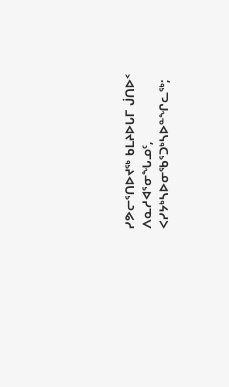ᓯᕗᓕᕐᑎᐅᔪᖅ ᑲᒪᔨᐅᒐᒥ ᒎᑎᐅᑉ ᐱᓇᓱᐊᕐᓂᖓᓄᑦ, ᐸᓯᔭᒃᓴᐅᓂᖃᕐᑐᒃᓴᐅᓐᖏᓚᖅ;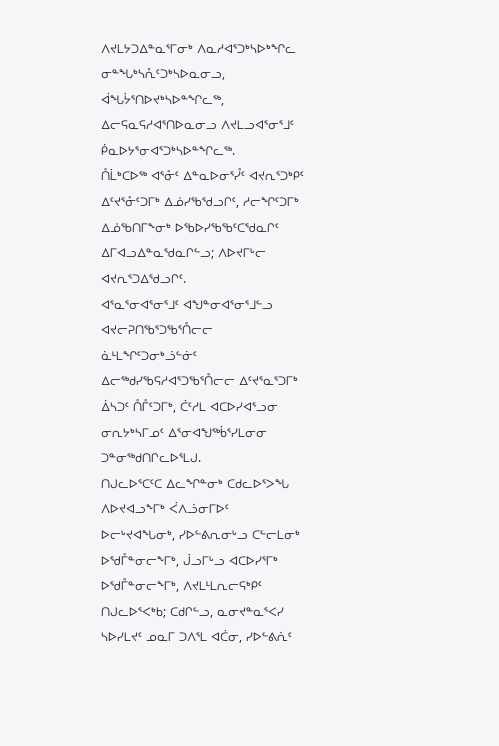ᐱᔪᒪᔭᑐᐃᓐᓇᕐᒥᓂᒃ ᐱᓇᓱᐊᕐᑐᒃᓴᐅᒃᖏᓚ ᓂᓐᖓᒃᓴᕅᑦᑐᒃᓴᐅᓇᓂᓗ, ᐋᖓᔮᕐᑎᐅᔪᒃᓴᐅᓐᖏᓚᖅ, ᐃᓕᕋᓇᕋᓱᐊᕐᑎᐅᓇᓂᓗ ᐱᔪᒪᓗᐊᕐᓂᕐᒧᑦ ᑮᓇᐅᔭᕐᓂᐊᕐᑐᒃᓴᐅᓐᖏᓚᖅ.
ᑍᒫᒃᑕᐅᖅ ᐊᕐᓁᑦ ᐃᓐᓇᐅᓂᕐᓮᑦ ᐊᔪᕆᕐᑐᒃᑭᑦ ᐃᑦᔪᕐᓁᑦᑐᒥᒃ ᐃᓅᓯᖃᖁᓗᒋᑦ, ᓱᓕᖏᑦᑐᒥᒃ ᐃᓅᖃᑎᒥᖕᓂᒃ ᐅᖃᐅᓯᖃᖃᑦᑕᖁᓇᒋᑦ ᐃᒥᐊᓗᐃᓐᓇᖁᓇᒋᓪᓗ; ᐱᐅᔪᒥᒡᓕ ᐊᔪᕆᕐᑐᐃᖁᓗᒋᑦ.
ᐊᕐᓇᕐᓂᐊᕐᓂᕐᒧᑦ ᐊᖑᓐᓂᐊᕐᓂᕐᒧᓪᓗ ᐊᔪᓕᕈᑎᖃᕐᑐᖃᕐᑍᓕᓕ ᓈᒻᒪᖏᑦᑐᓂᒃᓘᓪᓃᑦ ᐃᓕᖅᑯᓯᖃᕋᓱᐊᕐᑐᖃᕐᑍᓕᓕ ᐃᑦᔪᕐᓇᕐᑐᒥᒃ ᐄᓴᑐᑦ ᑍᒤᑦᑐᒥᒃ, ᑖᑦᓱᒪ ᐊᑕᐅᓯᐊᕐᓗᓂ ᓂᕆᔭᒃᓴᒥᓄᑦ ᐃᕐᓂᐊᖑᖅᑳᕐᓯᒪᓂᓂ ᑐᓐᓂᖅᑯᑎᒋᓚᐅᕐᒪᒍ.
ᑎᒍᓚᐅᕐᑕᑦᑕ ᐃᓚᖏᓐᓂᒃ ᑕᑯᓚᐅᕐᐳᖓ ᐱᐅᔪᐊᓗᖕᒥᒃ ᐹᐱᓘᓂᒥᐅᑦ ᐅᓕᒡᔪᐊᖓᓂᒃ, ᓯᐅᓪᕕᕆᓂᒡᓗ ᑕᓪᓕᒪᓂᒃ ᐅᖁᒤᓐᓂᓕᖕᒥᒃ, ᒎᓗᒥᒡᓗ ᐊᑕᐅᓯᕐᒥᒃ ᐅᖁᒤᓐᓂᓕᖕᒥᒃ, ᐱᔪᒪᒻᒪᕆᓕᕋᒃᑭᑦ ᑎᒍᓚᐅᕐᐸᒃᑲ; ᑕᑯᒋᓪᓗ, ᓇᓂᔪᓐᓇᕐᐸᓯ ᓴᐅᓯᒪᔪᑦ ᓄᓇᒥ ᑐᐱᕐᒪ ᐊᑖᓂ, ᓯᐅᓪᕕᕇᑦ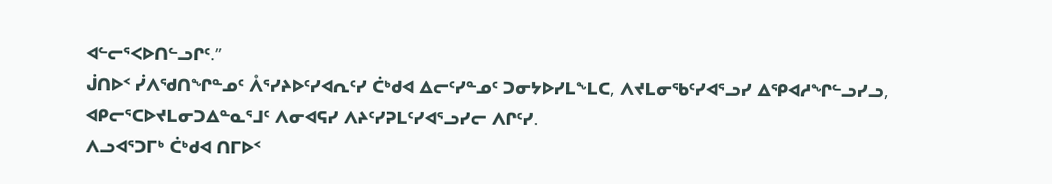ᐊᓪᓕᕐᐸᐅᑎᓪᓗᒋᑦ.”
ᒎᑎᐅᑉ ᓰᐱᖁᑎᖏᓐᓄᑦ ᐰᕐᓯᔨᐅᑦᓯᐊᕆᑦᓯ ᑖᒃᑯᐊ ᐃᓕᑦᓯᓐᓄᑦ ᑐᓂᔭᐅᓯᒪᖕᒪᑕ, ᐱᔪᒪᓂᖃᑦᓯᐊᕐᓗᓯ ᐃᕿᐊᓱᖏᓪᓗᓯᓗ, ᐊᑭᓕᕐᑕᐅᔪᒪᓂᑐᐃᓐᓇᕐᒧᑦ ᐱᓂᐊᕋᓯ ᐱᔨᑦᓯᕈᒪᑦᓯᐊᕐᓗᓯᓕ ᐱᒋᑦᓯ.
ᐱᓗᐊᕐᑐᒥᒃ ᑖᒃᑯᐊ ᑎᒥᐅᑉ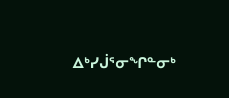ᐃᒃᓯᒎᕐᓂᖏᓐᓂᒃ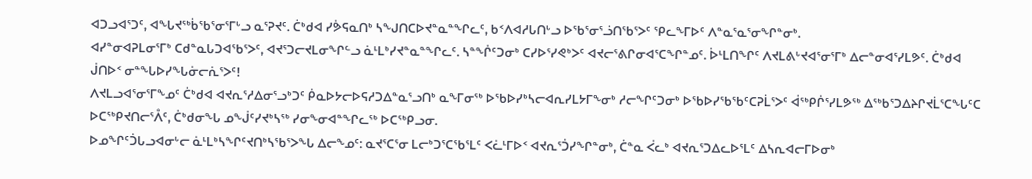ᐊᑐᓗᐊᕐᑐᑦ, ᐊᖓᔪᖅᑳᖃᕐᓂᕐᒥᒡᓗ ᓇᕐᕈᔪᑦ. ᑖᒃᑯᐊ ᓯᕘᕋᓇᑎᒃ ᓴᖑᑎᑕᐅᔪᓐᓇᓐᖏᓚᑦ, ᑲᑉᐱᐊᓱᒐᑎᒡᓗ ᐅᖃᕐᓂᕐᓘᑎᖃᕐᐳᑦ ᕿᓚᖕᒥᐅᑦ ᐱᓐᓇᕐᓇᕐᓂᖏᓐᓂᒃ.
ᐊᓯᓐᓂᐊᕈᒪᓂᕐᒥᒃ ᑕᑯᓐᓇᒐᑐᐊᖃᕐᐳᑦ, ᐊᔪᕐᑐᓕᔪᒪᓂᖏᓪᓗ ᓈᒻᒪᒃᓯᔪᓐᓇᓐᖏᓚᑦ. ᓴᓐᖐᑦᑐᓂᒃ ᑕᓯᐅᕐᓯᕙᒃᐳᑦ ᐊᔪᓕᕐᕕᒋᓂᐊᕐᑕᖏᓐᓄᑦ. ᐆᒻᒪᑎᖏᑦ ᐱᔪᒪᕕᒡᔪᐊᕐᓂᕐᒥᒃ ᐃᓕᓐᓂᐊᕐᓯᒪᕗᑦ. ᑖᒃᑯᐊ ᒎᑎᐅᑉ ᓂᓐᖓᐅᓯᖓᓃᓕᕇᕐᐳᑦ!
ᐱᔪᒪᓗᐊᕐᓂᕐᒥᖕᓄᑦ ᑖᒃᑯᐊ ᐊᔪᕆᕐᓱᐃᓂᕐᓗᒃᑐᑦ ᑮᓇᐅᔭᓕᐅᕋᓱᑐᐃᓐᓇᕐᓗᑎᒃ ᓇᖕᒥᓂᖅ ᐅᖃᐅᓯᒃᓴᓕᐊᕆᓯᒪᔭᒥᖕᓂᒃ ᓱᓕᖏᑦᑐᓂᒃ ᐅᖃᐅᓯᖃᖃᑦᑕᕈᒫᕐᐳᑦ ᐋᖅᑭᒌᕐᓯᒪᕗᖅ ᐃᖅᑲᕐᑐᐃᔨᒋᔪᒫᕐᑕᖓᑦᑕ ᐅᑕᖅᑭᔪᑎᓕᕐᐰᑦ, ᑖᒃᑯᓂᖓ ᓄᖒᑦᓯᔪᒃᓴᖅ ᓯᓂᖕᓂᐊᓐᖏᓚᖅ ᐅᑕᖅᑭᓗᓂ.
ᐅᓄᖏᑦᑑᒐᓗᐊᓂᒡᓕ ᓈᒻᒪᒃᓴᖏᑦᔪᑎᒃᓴᖃᕐᐳᖓ ᐃᓕᖕᓄᑦ: ᓇᔪᕐᑕᕐᓂ ᒪᓕᒃᑐᕐᑕᖃᕐᒪᑦ ᐸᓛᒻᒥᐅᑉ ᐊᔪᕆᕐᑑᓯᖏᓐᓂᒃ, ᑖᓐᓇ ᐹᓚᒃ ᐊᔪᕆᕐᑐᐃᓚᐅᕐᒪᑦ ᐃᓴᕆᐊᓕᒥᐅᓂᒃ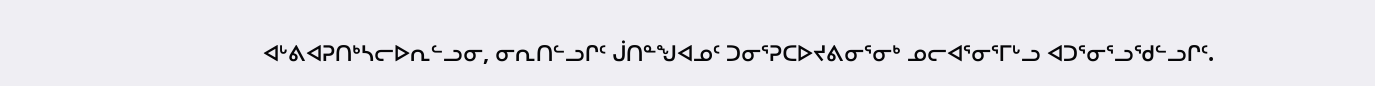ᐊᒡᕕᐊᕈᑎᒃᓴᓕᐅᕆᓪᓗᓂ, ᓂᕆᑎᓪᓗᒋᑦ ᒎᑎᓐᖑᐊᓄᑦ ᑐᓂᕐᕈᑕᐅᔪᕕᓂᕐᓂᒃ ᓄᓕᐊᕐᓂᕐᒥᒡᓗ ᐊᑐᕐᓂᕐᓗᖁᓪᓗᒋᑦ.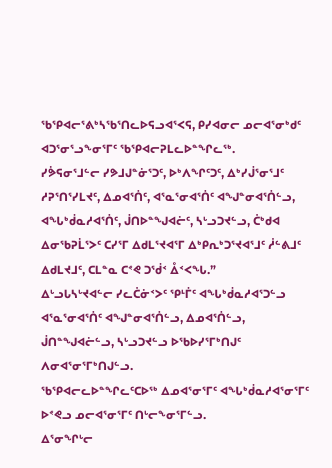ᖃᕿᐊᓕᕐᕕᒃᓴᖃᕐᑎᓚᐅᕋᓗᐊᕐᐸᕋ, ᑭᓯᐊᓂᓕ ᓄᓕᐊᕐᓂᒃᑯᑦ ᐊᑐᕐᓂᕐᓗᖕᓂᕐᒥᑦ ᖃᕿᐊᓕᕈᒪᓚᐅᓐᖏᓚᖅ.
ᓯᕘᕋᓂᕐᒧᓪᓕ ᓯᕗᒧᒍᓐᓃᕐᑐᑦ, ᐅᒃᐱᖏᑦᑐᑦ, ᐃᒃᓯᒎᕐᓂᕐᒧᑦ ᓱᕈᕐᑎᕐᓯᒪᔪᑦ, ᐃᓄᐊᕐᑏᑦ, ᐊᕐᓇᕐᓂᐊᕐᑏᑦ ᐊᖑᓐᓂᐊᕐᑏᓪᓗ, ᐊᖓᒃᑰᓇᓱᐊᕐᑏᑦ, ᒎᑎᐅᓐᖑᐊᓖᑦ, ᓴᒡᓗᑐᔪᓪᓗ, ᑖᒃᑯᐊ ᐃᓂᖃᕈᒫᕐᐳᑦ ᑕᓯᕐᒥ ᐃᑯᒪᕐᔪᐊᕐᒥ ᐃᒃᑭᕆᒃᑐᕐᔪᐊᕐᒧᑦ ᓲᓪᕕᒧᑦ ᐃᑯᒪᔪᒧᑦ, ᑕᒪᓐᓇ ᑕᕝᕙ ᑐᖂᑉ ᐂᑉᐸᖓ.”
ᐃᒡᓗᒐᓴᒡᔪᐊᓪᓕ ᓯᓚᑖᓃᑉᐳᑦ ᕿᒻᒦᑦ ᐊᖓᒃᑰᓇᓱᐊᕐᑐᓪᓗ ᐊᕐᓇᕐᓂᐊᕐᑏᑦ ᐊᖑᓐᓂᐊᕐᑏᓪᓗ, ᐃᓄᐊᕐᑏᓪᓗ, ᒎᑎᓐᖑᐊᓖᓪᓗ, ᓴᒡᓗᑐᔪᓪᓗ ᐅᖃᐅᓯᕐᒥᒃᑎᒍᑦ ᐱᓂᐊᕐᓂᕐᒥᒃᑎᒍᓪᓗ.
ᖃᕿᐊᓕᓚᐅᓐᖏᓚᑦᑕᐅᖅ ᐃᓄᐊᕐᓂᕐᒥᑦ ᐊᖓᒃᑰᓇᓱᐊᕐᓂᕐᒥᑦ ᐅᕝᕙᓗ ᓄᓕᐊᕐᓂᕐᒥᑦ ᑎᒡᓕᖕᓂᕐᒥᓪᓗ.
ᐃᕐᓂᖏᒡᓕ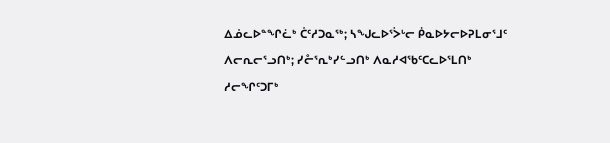ᐃᓅᓚᐅᓐᖏᓛᒃ ᑖᑦᓱᑐᓇᖅ; ᓴᖑᓚᐅᕐᐴᒡᓕ ᑮᓇᐅᔭᓕᐅᕈᒪᓂᕐᒧᑦ ᐱᓕᕆᓕᕐᓗᑎᒃ; ᓯᓔᕐᕆᒃᓯᓪᓗᑎᒃ ᐱᓇᓱᐊᖃᑦᑕᓚᐅᕐᒪᑎᒃ ᓱᓕᖏᑦᑐᒥᒃ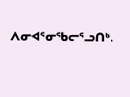ᐱᓂᐊᕐᓂᖃᓕᕐᓗᑎᒃ.